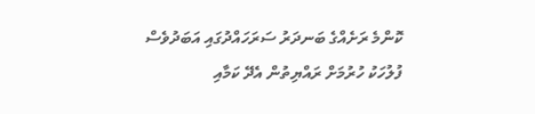ކޮންމެ ރަށެއްގެ ބަނދަރު ސަރަހައްދުގައި އަބަދުވެސް ފުލުހަކު ހުރުމަށް ރައްޔިތުން އެދޭ ކަމާއި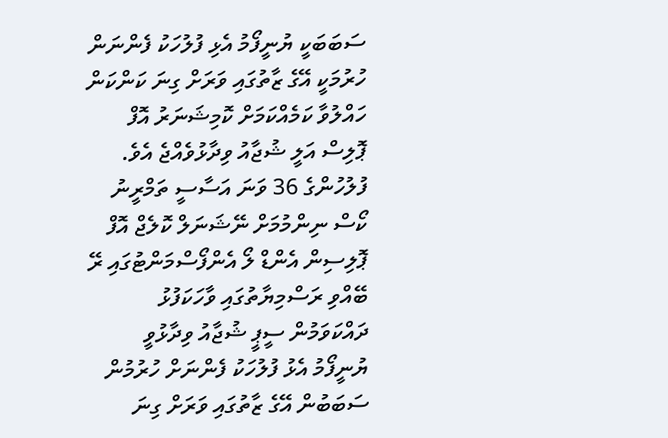ސަބަބަކީ ޔުނީފޯމު އެޅި ފުލުހަކު ފެންނަން ހުރުމަކީ އޭގެ ޒާތުގައި ވަރަށް ގިނަ ކަންކަން ހައްލުވާ ކަމެއްކަމަށް ކޮމިޝަނަރު އޮފް ޕޮލިސް އަލީ ޝުޖާއު ވިދާޅުވެއްޖެ އެވެ.
ފުލުހުންގެ 36 ވަނަ އަސާސީ ތަމްރީނު ކޯސް ނިންމުމަށް ނޭޝަނަލް ކޮލެޖް އޮފް ޕޮލިސިން އެންޑް ލޯ އެންފޯސްމަންޓުގައި ރޭ ބޭއްވި ރަސްމިޔާތުގައި ވާހަކަފުޅު ދައްކަވަމުން ސީޕީ ޝުޖާއު ވިދާޅުވީ ޔުނީފޯމު އެޅު ފުލުހަކު ފެންނަށް ހުރުމުން ސަބަބުން އޭގެ ޒާތުގައި ވަރަށް ގިނަ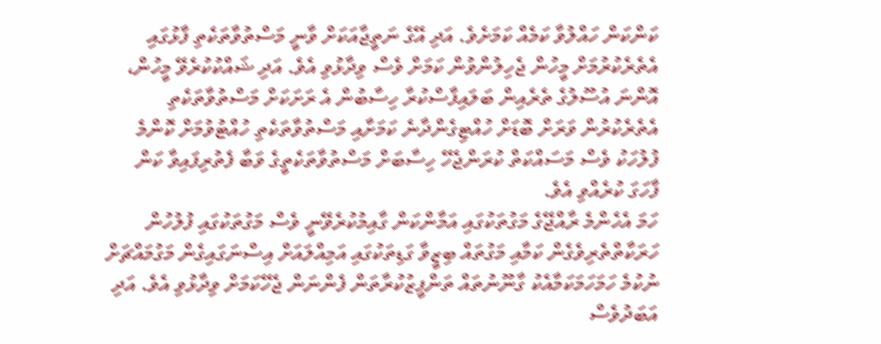ކަންކަން ހައްލުވާ ކަމެއް ކަމަށެވެ. އަދި އޭގެ ނަތީޖާއަކަށް ވާނީ މަސްތުވާތަކެތި ފާޅުގައި އެތެރެކުރުމަށް މީހުން ޖެހިލުންވުން ކަމަށް ވެސް ވިދާޅުވި އެވެ. އަދި ޝައްކުކުރެވޭ މީހުން، އޮންނަ އުސޫލުގެ ތެރެއިން ބަލައިފާސްކުރާ ހިސާބުން އެ ރަށަކަށް މަސްތުވާތަކެތި އެތެރެކުރުން ވަރަށް ބޮޑަށް ހުއްޓިގެންދާނެ ކަމަށާއި މަސްތުވާތަކެތި ހުއްޓުވުމަށް ކޮންމެ ފުލުހަކު ވެސް މަސައްކަތް ކުރަންޖެހޭ ހިސާބަށް މަސްތުވާތަކެތީގެ ވަބާ ފެތުރިފައިވާ ކަން ފާހަގަ ކުރެއްވި އެވެ.
ހަމަ އެހެންމެ ރާއްޖޭގެ މަގުތަކުގައި އަމާންކަން ގާއިމުކުރެވޭނީ ވެސް މަގުތަކުގައި ފުލުހުން ހަރަކާތްތެރިވެގެން ކަމާއި މަގުތައް ބިޒީވާ ގަޑިތަކުގައި އަމިއްލައަށް އިސްނަގައިގެން މަގުމައްޗަށް ނުކުމެ ހަމަހަމަކަމާއެކު ގާނޫނުތައް ތަންފީޒުކުރާތަން ފެންނަން ޖެހޭކަމަށް ވިދާޅުވި އެވެ. އަދި އަބަދުވެސް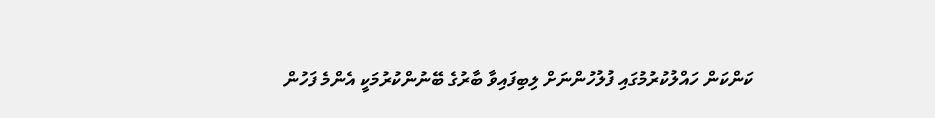ކަންކަން ހައްލުކުރުމުގައި ފުލުހުންނަށް ލިބިފައިވާ ބާރުގެ ބޭނުންކުރުމަކީ އެންމެ ފަހުން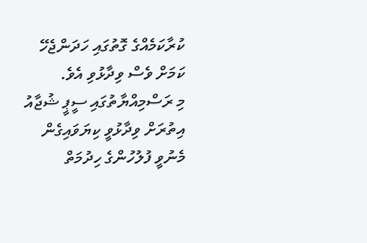ކުރާކަމެއްގެ ގޮތުގައި ހަދަންޖެހޭ ކަމަށް ވެސް ވިދާޅުވި އެވެ.
މި ރަސްމިއްޔާތުގައި ސީޕީ ޝުޖާއު އިތުރަށް ވިދާޅުވީ ކިޔަވައިގެން މެނުވީ ފުލުހުންގެ ހިދުމަތް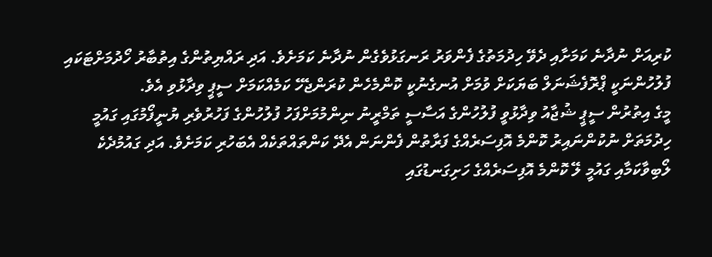ކުރިއަށް ނުދާނެ ކަމަށާއި ދެވޭ ހިދުމަތުގެ ފެންވަރު ރަނގަޅުވެގެން ނުދާނެ ކަމަށެވެ. އަދި ރައްޔިތުންގެ އިތުބާރު ހޯދުމަށްޓަކައި ފުލުހުންނަކީ ޕްރޮފެޝަނަލް ބަޔަކަށް ވުމަށް އުނގެނުކީ ކޮންމެހެން ކުރަންޖެހޭ ކަމެއްކަމަށް ސީޕީ ވިދާޅުވި އެވެ.
މީގެ އިތުރުން ސީޕީ ޝުޖާއު ވިދާޅުވީ ފުލުހުންގެ އަސާސީ ތަމްރީނު ނިންމުމަށްފަހު ފުލުހުންގެ ފަހުރުވެރި ޔުނީފޯމުގައި ގައުމީ ހިދުމަތަށް ނުކުންނައިރު ކޮންމެ އޮފިސަރެއްގެ ފަރާތުން ފެންނަން އެދޭ ކަންތައްތަކެއް އެބަހުރި ކަމަށެވެ. އަދި ގައުމުދެކެ ލޯބިވާކަމާއި ގައުމީ ލޭ ކޮންމެ އޮފިސަރެއްގެ ހަށިގަނޑުގައި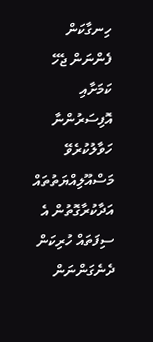ހިނގާކަން ފެންނަން ޖެހޭ ކަމަށާއި އޮފިސަރުންނާ ހަވާލުކުރެވޭ މަސްއޫލިއްޔަތުތައް އަދާކުރާގޮތުން އެ ސިފަތައް ހުރިކަން ދެނެގަންނަން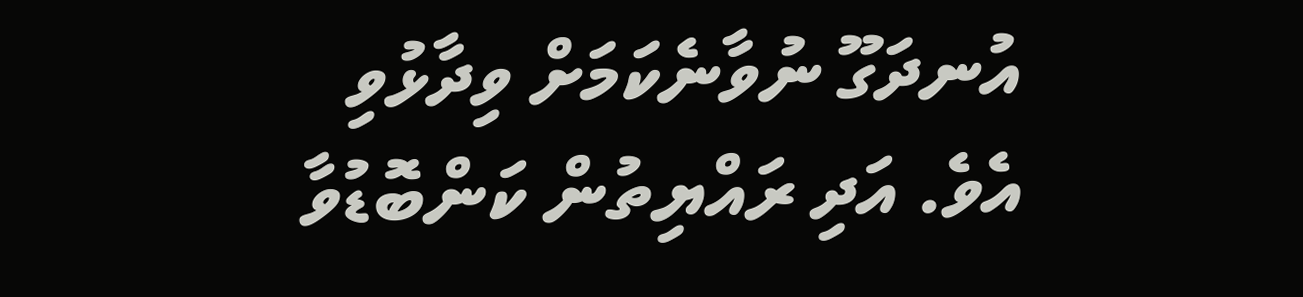އުނދަގޫ ނުވާނެކަމަށް ވިދާޅުވި އެވެ. އަދި ރައްޔިތުން ކަންބޮޑުވާ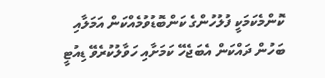ކޮންމެކަމަކީ ފުލުހުންގެ ކަންބޮޑުވުމެއްކަން އަމަލާއި ބަހުން ދައްކަން އެބަޖެހޭ ކަމަށާއި ހަވާލުކުރެވޭ ޑިއުޓީ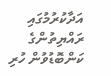އަދާކުރުމުގައި ރައްޔިތުންގެ ކަންބޮޑުވުން ހުރި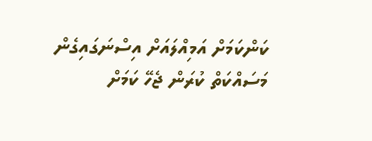ކަންކަމަށް އަމިއްލައަށް އިސްނަގައިގެން މަސައްކަތް ކުރަން ޖެހޭ ކަމަށް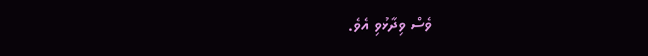ވެސް ވިދާޅުވި އެވެ.